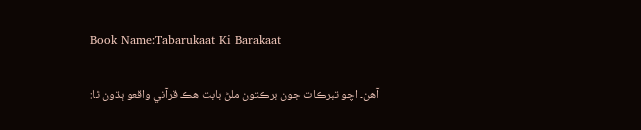Book Name:Tabarukaat Ki Barakaat

آهن۔ اچو تبرڪات جون برڪتون ملڻ بابت هڪ قرآني واقعو ٻڌون ٿا: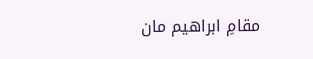مقامِ ابراهيم مان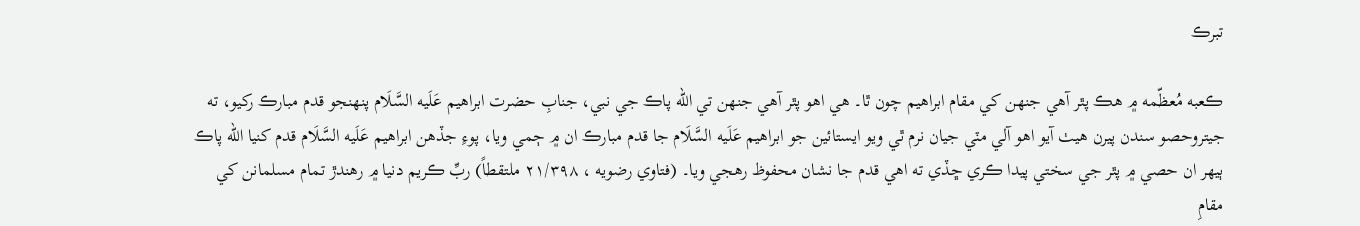تبرڪ

ڪعبه مُعظّمه ۾ هڪ پٿر آهي جنهن کي مقام ابراهيم چون ٿا۔ هي اهو پٿر آهي جنهن تي الله پاڪ جي نبي، جنابِ حضرت ابراهيم عَلَيه السَّلَام پنهنجو قدم مبارڪ رکيو، ته جيتروحصو سندن پيرن هيٺ آيو اهو آلي مٽي جيان نرم ٿي ويو ايستائين جو ابراهيم عَلَيه السَّلَام جا قدم مبارڪ ان ۾ ڄمي ويا، پوءِ جڏهن ابراهيم عَلَيه السَّلَام قدم کنيا الله پاڪ ٻيهر ان حصي ۾ پٿر جي سختي پيدا ڪري ڇڏي ته اهي قدم جا نشان محفوظ رهجي ويا۔ (فتاوي رضويه ، ۲۱/۳۹۸ ملتقطاً) ربِّ ڪريم دنيا ۾ رهندڙ تمام مسلمانن کي مقامِ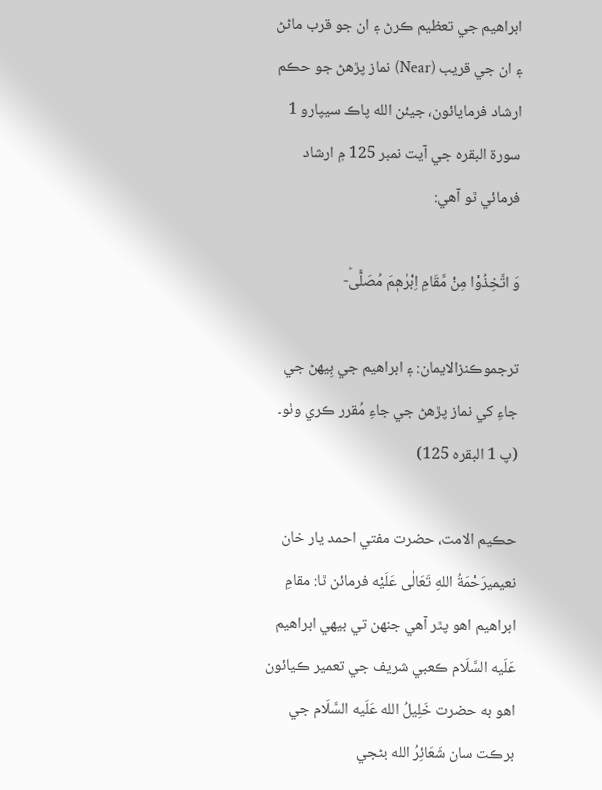ابراهيم جي تعظيم ڪرڻ ۽ ان جو قرب ماڻڻ ۽ ان جي قريب (Near) نماز پڙھڻ جو حڪم ارشاد فرمايائون، جيئن الله پاڪ سيپارو 1 سورة البقره جي آيت نمبر 125 ۾ ارشاد فرمائي ٿو آهي:

وَ اتَّخِذُوْا مِنْ مَّقَامِ اِبْرٰهٖمَ مُصَلًّىؕ-

ترجموڪنزالايمان: ۽ ابراھيم جي بِيهڻ جي جاءِ کي نماز پڙھڻ جي جاءِ مُقرر ڪري وٺو۔ (پ 1 البقره 125)

حڪيم الامت، حضرت مفتي احمد يار خان نعيميرَحْمَةُ اللهِ تَعَالٰی عَلَيْه فرمائن ٿا: مقامِ ابراهيم اهو پٿر آهي جنهن تي بيهي ابراهيم عَلَيه السَّلَام ڪعبي شريف جي تعمير ڪيائون اهو به حضرت خَلِيلُ الله عَلَيه السَّلَام جي برڪت سان شَعَائِرُ الله بڻجي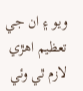ويو ۽ ان جي تعظيم اهڙي لازم ٿي وئي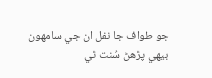جو طواف جا نفل ان جي سامهون بيهي پڙھڻ سُنت ٿي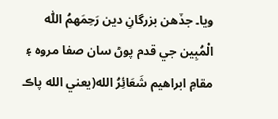ويا۔ جڏهن بزرگانِ دين رَحِمَهمُ اللّٰه الْمُبِين جي قدم پوڻ سان صفا مروه ۽ مقامِ ابراهيم شَعَائِرُ الله(يعني الله پاڪ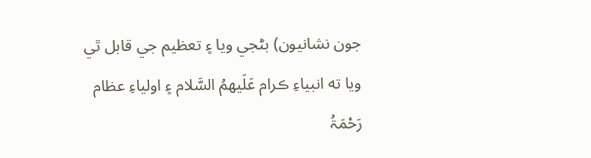جون نشانيون) بڻجي ويا ۽ تعظيم جي قابل ٿي ويا ته انبياءِ ڪرام عَلَيهمُ السَّلام ۽ اولياءِ عظام رَحْمَۃُ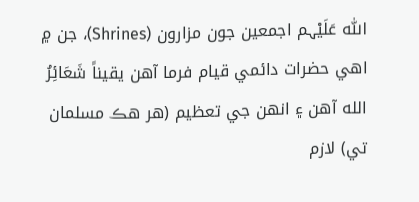اللّٰہ عَلَیْہم اجمعین جون مزارون (Shrines)، جن ۾ اهي حضرات دائمي قيام فرما آهن يقيناً شَعَائِرُ الله آهن ۽ انهن جي تعظيم (هر هڪ مسلمان تي) لازم